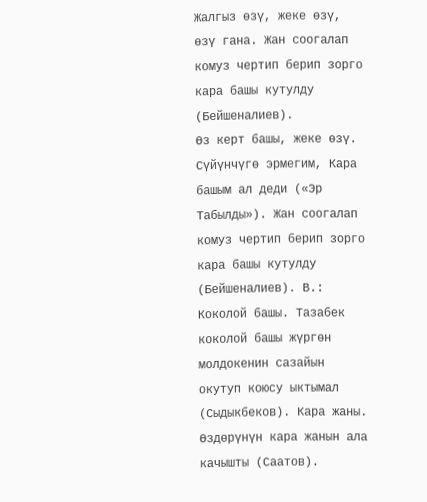Жалгыз өзү, жеке өзү, өзү гана. Жан соогалап комуз чертип берип зорго кара башы кутулду (Бейшеналиев).
Өз керт башы, жеке өзү. Сүйүнчүгө эрмегим, Кара башым ал деди («Эр Табылды»). Жан соогалап комуз чертип берип зорго кара башы кутулду (Бейшеналиев). В.: Коколой башы. Тазабек коколой башы жүргөн молдокенин сазайын окутуп коюсу ыктымал (Сыдыкбеков). Кара жаны. Өздөрүнүн кара жанын ала качышты (Саатов).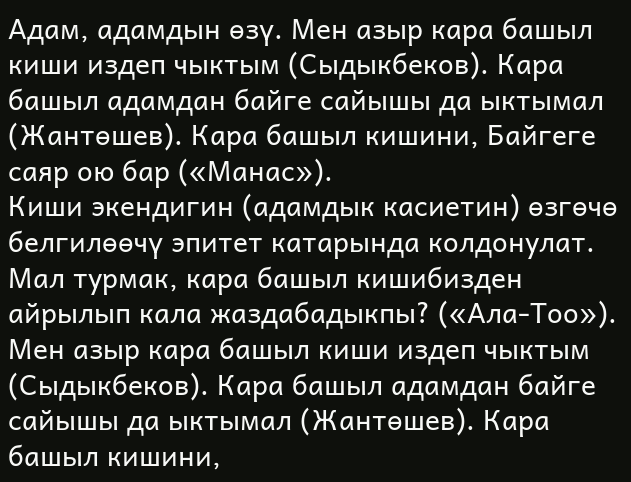Адам, адамдын өзү. Мен азыр кара башыл киши издеп чыктым (Сыдыкбеков). Кара башыл адамдан байге сайышы да ыктымал (Жантөшев). Кара башыл кишини, Байгеге саяр ою бар («Манас»).
Киши экендигин (адамдык касиетин) өзгөчө белгилөөчү эпитет катарында колдонулат. Мал турмак, кара башыл кишибизден айрылып кала жаздабадыкпы? («Ала-Тоо»). Мен азыр кара башыл киши издеп чыктым (Сыдыкбеков). Кара башыл адамдан байге сайышы да ыктымал (Жантөшев). Кара башыл кишини,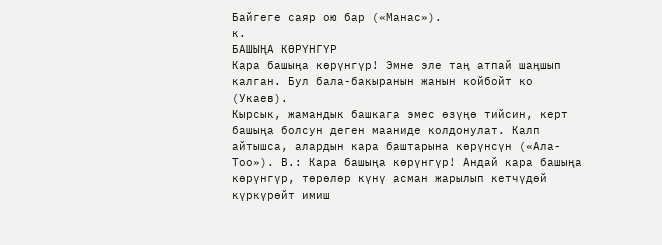Байгеге саяр ою бар («Манас»).
к.
БАШЫҢА КӨРҮНГҮР
Кара башыңа көрүнгүр! Эмне эле таң атпай шаңшып калган. Бул бала-бакыранын жанын койбойт ко (Укаев).
Кырсык, жамандык башкага эмес өзүңө тийсин, керт башыңа болсун деген мааниде колдонулат. Калп айтышса, алардын кара баштарына көрүнсүн («Ала-Тоо»). В.: Кара башыңа көрүнгүр! Андай кара башыңа көрүнгүр, төрөлөр күнү асман жарылып кетчүдөй күркүрөйт имиш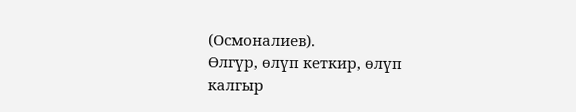(Осмоналиев).
Өлгүр, өлүп кеткир, өлүп калгыр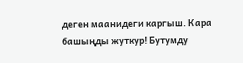деген маанидеги каргыш. Кара башыңды жуткур! Бутумду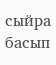сыйра басып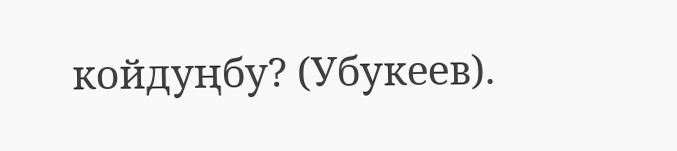койдуңбу? (Убукеев).